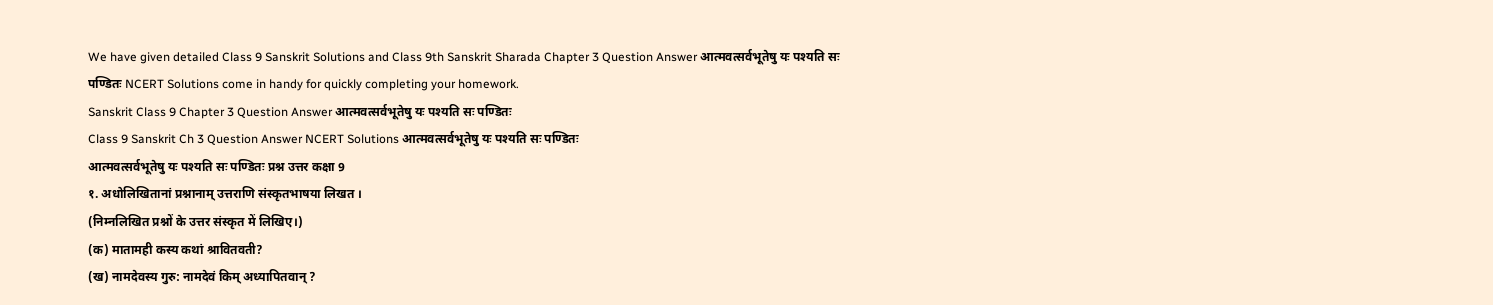We have given detailed Class 9 Sanskrit Solutions and Class 9th Sanskrit Sharada Chapter 3 Question Answer आत्मवत्सर्वभूतेषु यः पश्यति सः पण्डितः NCERT Solutions come in handy for quickly completing your homework.
Sanskrit Class 9 Chapter 3 Question Answer आत्मवत्सर्वभूतेषु यः पश्यति सः पण्डितः
Class 9 Sanskrit Ch 3 Question Answer NCERT Solutions आत्मवत्सर्वभूतेषु यः पश्यति सः पण्डितः
आत्मवत्सर्वभूतेषु यः पश्यति सः पण्डितः प्रश्न उत्तर कक्षा 9
१. अधोलिखितानां प्रश्नानाम् उत्तराणि संस्कृतभाषया लिखत ।
(निम्नलिखित प्रश्नों के उत्तर संस्कृत में लिखिए।)
(क) मातामही कस्य कथां श्रावितवती?
(ख) नामदेवस्य गुरु: नामदेवं किम् अध्यापितवान् ?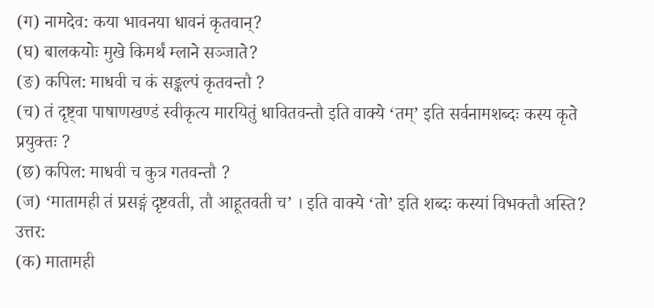(ग) नामदेव: कया भावनया धावनं कृतवान्?
(घ) बालकयोः मुखे किमर्थं म्लाने सञ्जाते?
(ङ) कपिल: माधवी च कं सङ्कल्पं कृतवन्तौ ?
(च) तं दृष्ट्वा पाषाणखण्डं स्वीकृत्य मारयितुं धावितवन्तौ इति वाक्ये ‘तम्’ इति सर्वनामशब्दः कस्य कृते प्रयुक्तः ?
(छ) कपिल: माधवी च कुत्र गतवन्तौ ?
(ज) ‘मातामही तं प्रसङ्गं दृष्टवती, तौ आहूतवती च’ । इति वाक्ये ‘तो’ इति शब्दः कस्यां विभक्तौ अस्ति?
उत्तर:
(क) मातामही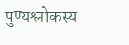पुण्यश्लोकस्य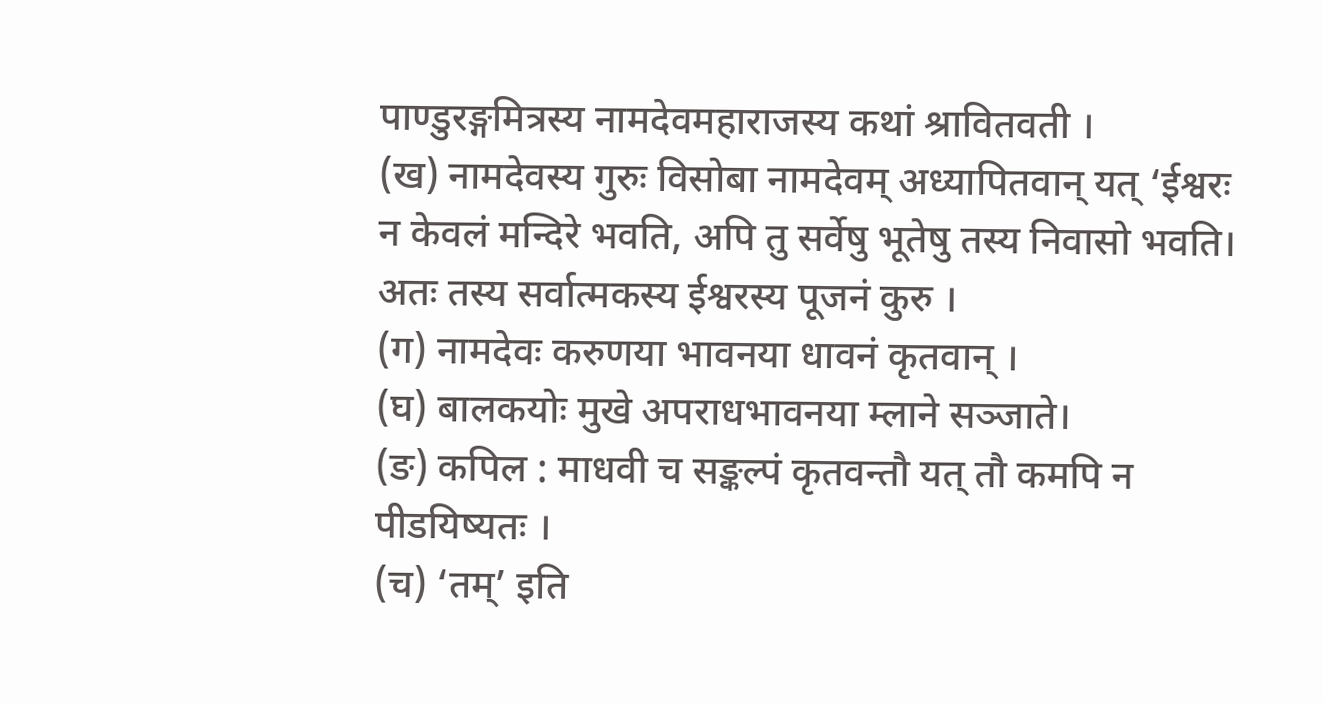पाण्डुरङ्गमित्रस्य नामदेवमहाराजस्य कथां श्रावितवती ।
(ख) नामदेवस्य गुरुः विसोबा नामदेवम् अध्यापितवान् यत् ‘ईश्वरः न केवलं मन्दिरे भवति, अपि तु सर्वेषु भूतेषु तस्य निवासो भवति। अतः तस्य सर्वात्मकस्य ईश्वरस्य पूजनं कुरु ।
(ग) नामदेवः करुणया भावनया धावनं कृतवान् ।
(घ) बालकयोः मुखे अपराधभावनया म्लाने सञ्जाते।
(ङ) कपिल : माधवी च सङ्कल्पं कृतवन्तौ यत् तौ कमपि न पीडयिष्यतः ।
(च) ‘तम्’ इति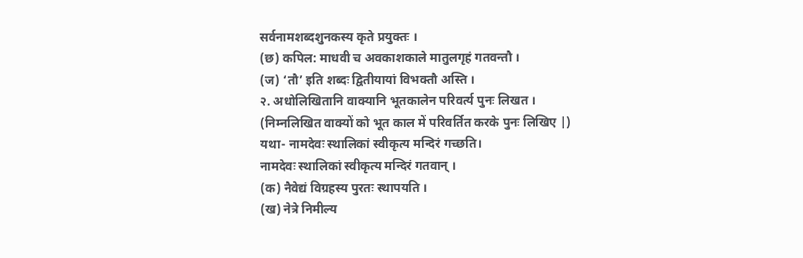सर्वनामशब्दशुनकस्य कृते प्रयुक्तः ।
(छ) कपिल: माधवी च अवकाशकाले मातुलगृहं गतवन्तौ ।
(ज) ‘तौ’ इति शब्दः द्वितीयायां विभक्तौ अस्ति ।
२. अधोलिखितानि वाक्यानि भूतकालेन परिवर्त्य पुनः लिखत ।
(निम्नलिखित वाक्यों को भूत काल में परिवर्तित करके पुनः लिखिए |)
यथा- नामदेवः स्थालिकां स्वीकृत्य मन्दिरं गच्छति।
नामदेवः स्थालिकां स्वीकृत्य मन्दिरं गतवान् ।
(क) नैवेद्यं विग्रहस्य पुरतः स्थापयति ।
(ख) नेत्रे निमील्य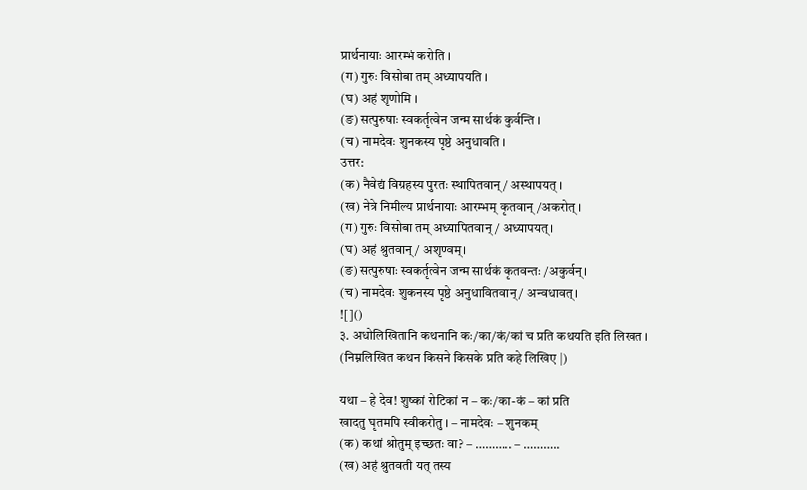प्रार्थनायाः आरम्भं करोति ।
(ग) गुरुः विसोबा तम् अध्यापयति ।
(घ) अहं शृणोमि ।
(ङ) सत्पुरुषाः स्वकर्तृत्वेन जन्म सार्थकं कुर्वन्ति ।
(च) नामदेवः शुनकस्य पृष्ठे अनुधावति ।
उत्तर:
(क) नैवेद्यं विग्रहस्य पुरतः स्थापितवान् / अस्थापयत् ।
(ख) नेत्रे निमील्य प्रार्थनायाः आरम्भम् कृतवान्/अकरोत् ।
(ग) गुरुः विसोबा तम् अध्यापितवान् / अध्यापयत्।
(घ) अहं श्रुतवान् / अशृण्वम्।
(ङ) सत्पुरुषाः स्वकर्तृत्वेन जन्म सार्थकं कृतवन्तः /अकुर्वन्।
(च) नामदेवः शुकनस्य पृष्ठे अनुधावितवान् / अन्वधावत्।
![]()
३. अधोलिखितानि कथनानि कः/का/कं/कां च प्रति कथयति इति लिखत ।
(निम्नलिखित कथन किसने किसके प्रति कहे लिखिए |)

यथा – हे देव! शुष्कां रोटिकां न – कः/का-कं – कां प्रति
खादतु घृतमपि स्वीकरोतु । – नामदेवः – शुनकम्
(क) कथां श्रोतुम् इच्छतः वा? – ……….. – ………..
(ख) अहं श्रुतवती यत् तस्य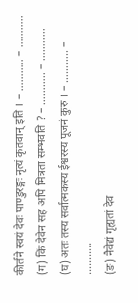कीर्तने स्वयं देवः पाण्डुरङ्गः नृत्यं कृतवान् इति । – ……….. – ………..
(ग) किं देवेन सह अपि मित्रता सम्भवति ? – ……….. – ………..
(घ) अतः तस्य सर्वात्मकस्य ईश्वरस्य पूजनं कुरु । – ……….. – ………..
(ङ) नैवेद्यं गृह्यतां देव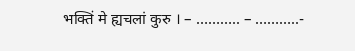भक्तिं मे ह्यचलां कुरु । – ……….. – ………..-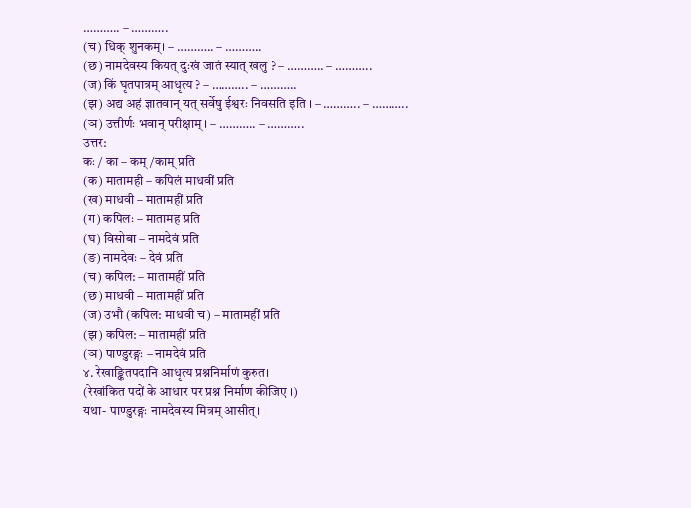……….. – ………..
(च) धिक् शुनकम्। – ……….. – ………..
(छ) नामदेवस्य कियत् दुःखं जातं स्यात् खलु ? – ……….. – ………..
(ज) किं घृतपात्रम् आधृत्य ? – ……….. – ………..
(झ) अद्य अहं ज्ञातवान् यत् सर्वेषु ईश्वरः निवसति इति । – ……….. – ………..
(ञ) उत्तीर्णः भवान् परीक्षाम् । – ……….. – ………..
उत्तर:
कः / का – कम्/काम् प्रति
(क) मातामही – कपिलं माधवीं प्रति
(ख) माधवी – मातामहीं प्रति
(ग) कपिलः – मातामह प्रति
(घ) विसोबा – नामदेवं प्रति
(ङ) नामदेवः – देवं प्रति
(च) कपिल: – मातामहीं प्रति
(छ) माधवी – मातामहीं प्रति
(ज) उभौ (कपिल: माधवी च) – मातामहीं प्रति
(झ) कपिल: – मातामहीं प्रति
(ञ) पाण्डुरङ्गः – नामदेवं प्रति
४. रेखाङ्कितपदानि आधृत्य प्रश्ननिर्माणं कुरुत।
(रेखांकित पदों के आधार पर प्रश्न निर्माण कीजिए ।)
यथा- पाण्डुरङ्गः नामदेवस्य मित्रम् आसीत्।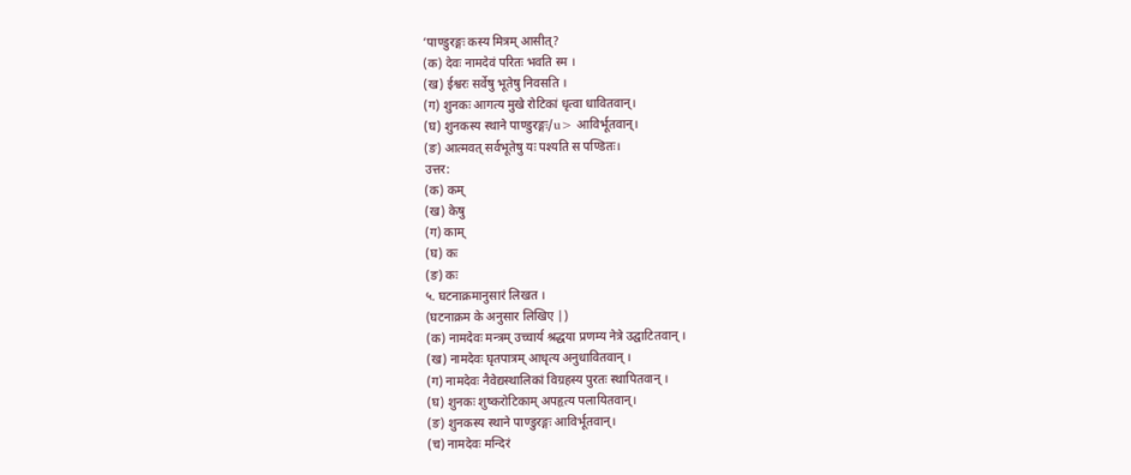‘पाण्डुरङ्गः कस्य मित्रम् आसीत्?
(क) देवः नामदेवं परितः भवति स्म ।
(ख) ईश्वरः सर्वेषु भूतेषु निवसति ।
(ग) शुनकः आगत्य मुखे रोटिकां धृत्वा धावितवान्।
(घ) शुनकस्य स्थाने पाण्डुरङ्गः/u> आविर्भूतवान्।
(ङ) आत्मवत् सर्वभूतेषु यः पश्यति स पण्डितः।
उत्तर:
(क) कम्
(ख) केषु
(ग) काम्
(घ) कः
(ङ) कः
५. घटनाक्रमानुसारं लिखत ।
(घटनाक्रम के अनुसार लिखिए |)
(क) नामदेवः मन्त्रम् उच्चार्य श्रद्धया प्रणम्य नेत्रे उद्घाटितवान् ।
(ख) नामदेवः घृतपात्रम् आधृत्य अनुधावितवान् ।
(ग) नामदेवः नैवेद्यस्थालिकां विग्रहस्य पुरतः स्थापितवान् ।
(घ) शुनकः शुष्करोटिकाम् अपहृत्य पलायितवान्।
(ङ) शुनकस्य स्थाने पाण्डुरङ्गः आविर्भूतवान्।
(च) नामदेवः मन्दिरं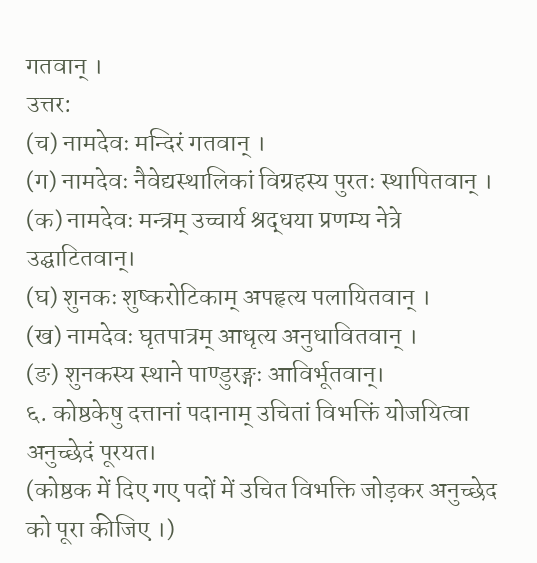गतवान् ।
उत्तर:
(च) नामदेवः मन्दिरं गतवान् ।
(ग) नामदेवः नैवेद्यस्थालिकां विग्रहस्य पुरतः स्थापितवान् ।
(क) नामदेवः मन्त्रम् उच्चार्य श्रद्धया प्रणम्य नेत्रे उद्घाटितवान्।
(घ) शुनकः शुष्करोटिकाम् अपहृत्य पलायितवान् ।
(ख) नामदेवः घृतपात्रम् आधृत्य अनुधावितवान् ।
(ङ) शुनकस्य स्थाने पाण्डुरङ्गः आविर्भूतवान्।
६. कोष्ठकेषु दत्तानां पदानाम् उचितां विभक्तिं योजयित्वा अनुच्छेदं पूरयत।
(कोष्ठक में दिए गए पदों में उचित विभक्ति जोड़कर अनुच्छेद को पूरा कीजिए ।)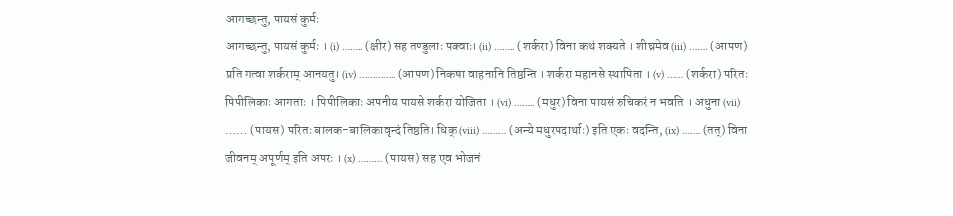आगच्छन्तु, पायसं कुर्मः
आगच्छन्तु, पायसं कुर्मः । (i) …….. (क्षीर) सह तण्डुलाः पक्वाः। (ii) …….. (शर्करा) विना कथं शक्यते । शीघ्रमेव (iii) ……. (आपण) प्रति गत्वा शर्कराम् आनयतु। (iv) ………….. (आपण) निकषा वाहनानि तिष्ठन्ति । शर्करा महानसे स्थापिता । (v) …… (शर्करा) परितः पिपीलिकाः आगताः । पिपीलिकाः अपनीय पायसे शर्करा योजिता । (vi) …….. (मधुर) विना पायसं रुचिकरं न भवति । अधुना (vii) …… (पायस) परितः बालक-बालिकावृन्दं तिष्ठति। धिक् (viii) ……… (अन्ये मधुरपदार्थाः) इति एकः वदन्ति, (ix) ……. (तत्) विना जीवनम् अपूर्णम् इति अपरः । (x) ……… (पायस) सह एव भोजनं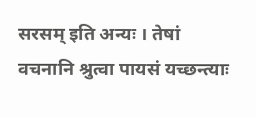सरसम् इति अन्यः । तेषां वचनानि श्रुत्वा पायसं यच्छन्त्याः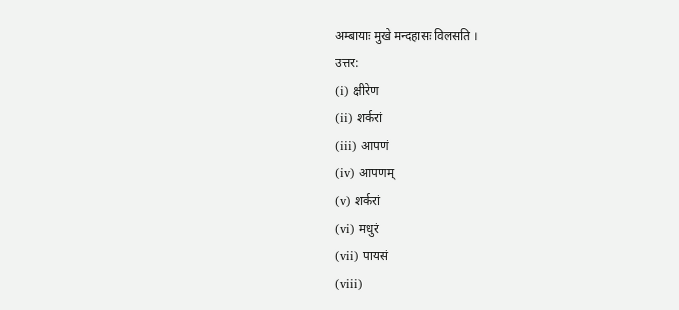अम्बायाः मुखे मन्दहासः विलसति ।
उत्तर:
(i) क्षीरेण
(ii) शर्करां
(iii) आपणं
(iv) आपणम्
(v) शर्करां
(vi) मधुरं
(vii) पायसं
(viii)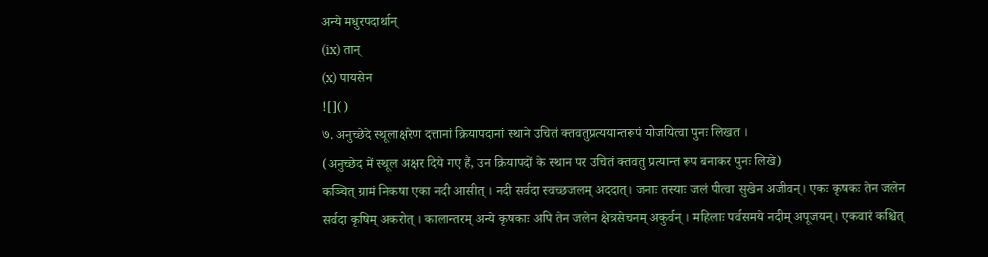अन्ये मधुरपदार्थान्
(ix) तान्
(x) पायसेन
![]()
७. अनुच्छेदे स्थूलाक्षरेण दत्तानां क्रियापदानां स्थाने उचितं क्तवतुप्रत्ययान्तरूपं योजयित्वा पुनः लिखत ।
(अनुच्छेद में स्थूल अक्षर दिये गए हैं, उन क्रियापदों के स्थान पर उचितं क्तवतु प्रत्यान्त रूप बनाकर पुनः लिखे)
कञ्चित् ग्रामं निकषा एका नदी आसीत् । नदी सर्वदा स्वच्छजलम् अददात्। जनाः तस्याः जलं पीत्वा सुखेन अजीवन्। एकः कृषकः तेन जलेन सर्वदा कृषिम् अकरोत् । कालान्तरम् अन्ये कृषकाः अपि तेन जलेन क्षेत्रसेचनम् अकुर्वन् । महिलाः पर्वसमये नदीम् अपूजयन्। एकवारं कश्चित्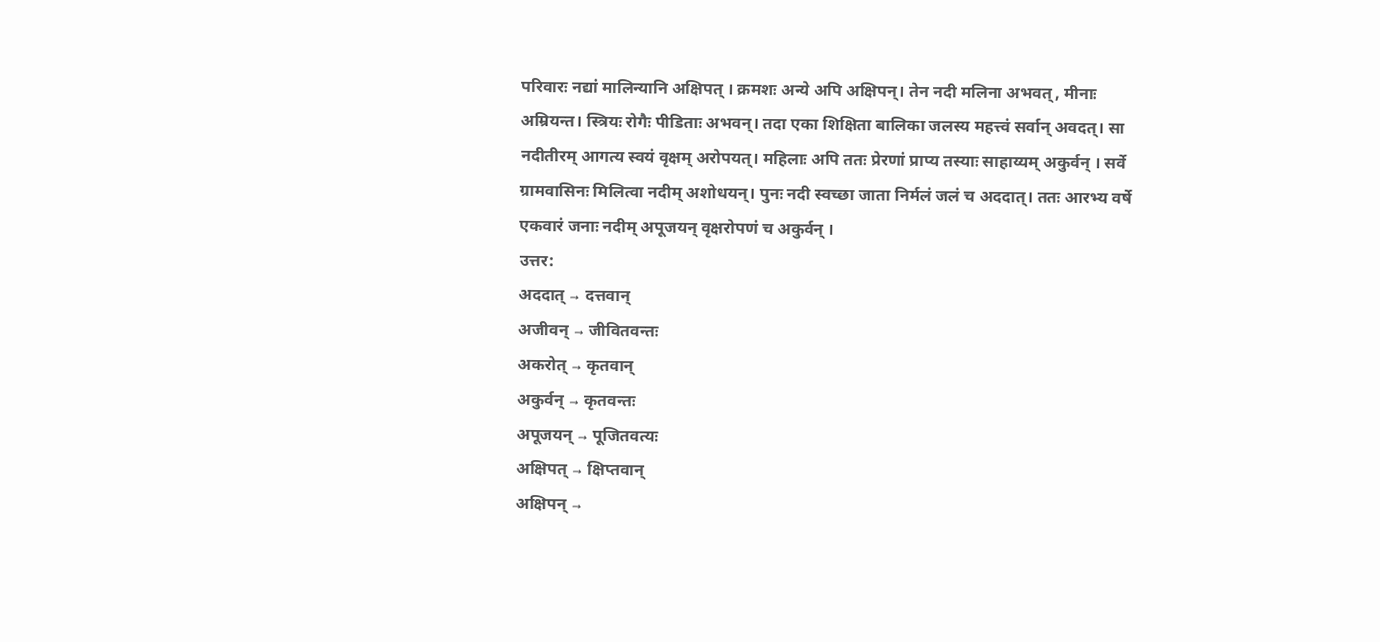परिवारः नद्यां मालिन्यानि अक्षिपत् । क्रमशः अन्ये अपि अक्षिपन्। तेन नदी मलिना अभवत्, मीनाः अम्रियन्त। स्त्रियः रोगैः पीडिताः अभवन्। तदा एका शिक्षिता बालिका जलस्य महत्त्वं सर्वान् अवदत्। सा नदीतीरम् आगत्य स्वयं वृक्षम् अरोपयत्। महिलाः अपि ततः प्रेरणां प्राप्य तस्याः साहाय्यम् अकुर्वन् । सर्वे ग्रामवासिनः मिलित्वा नदीम् अशोधयन्। पुनः नदी स्वच्छा जाता निर्मलं जलं च अददात्। ततः आरभ्य वर्षे एकवारं जनाः नदीम् अपूजयन् वृक्षरोपणं च अकुर्वन् ।
उत्तर:
अददात् → दत्तवान्
अजीवन् → जीवितवन्तः
अकरोत् → कृतवान्
अकुर्वन् → कृतवन्तः
अपूजयन् → पूजितवत्यः
अक्षिपत् → क्षिप्तवान्
अक्षिपन् →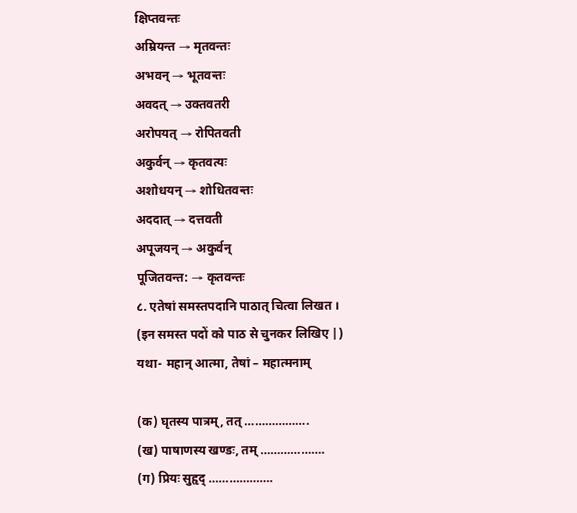क्षिप्तवन्तः
अम्रियन्त → मृतवन्तः
अभवन् → भूतवन्तः
अवदत् → उक्तवतरी
अरोपयत् → रोपितवती
अकुर्वन् → कृतवत्यः
अशोधयन् → शोधितवन्तः
अददात् → दत्तवती
अपूजयन् → अकुर्वन्
पूजितवन्त: → कृतवन्तः
८. एतेषां समस्तपदानि पाठात् चित्वा लिखत ।
(इन समस्त पदों को पाठ से चुनकर लिखिए |)
यथा- महान् आत्मा, तेषां – महात्मनाम्

(क) घृतस्य पात्रम्, तत् ……………….
(ख) पाषाणस्य खण्डः, तम् ……………….
(ग) प्रियः सुहृद् ……………….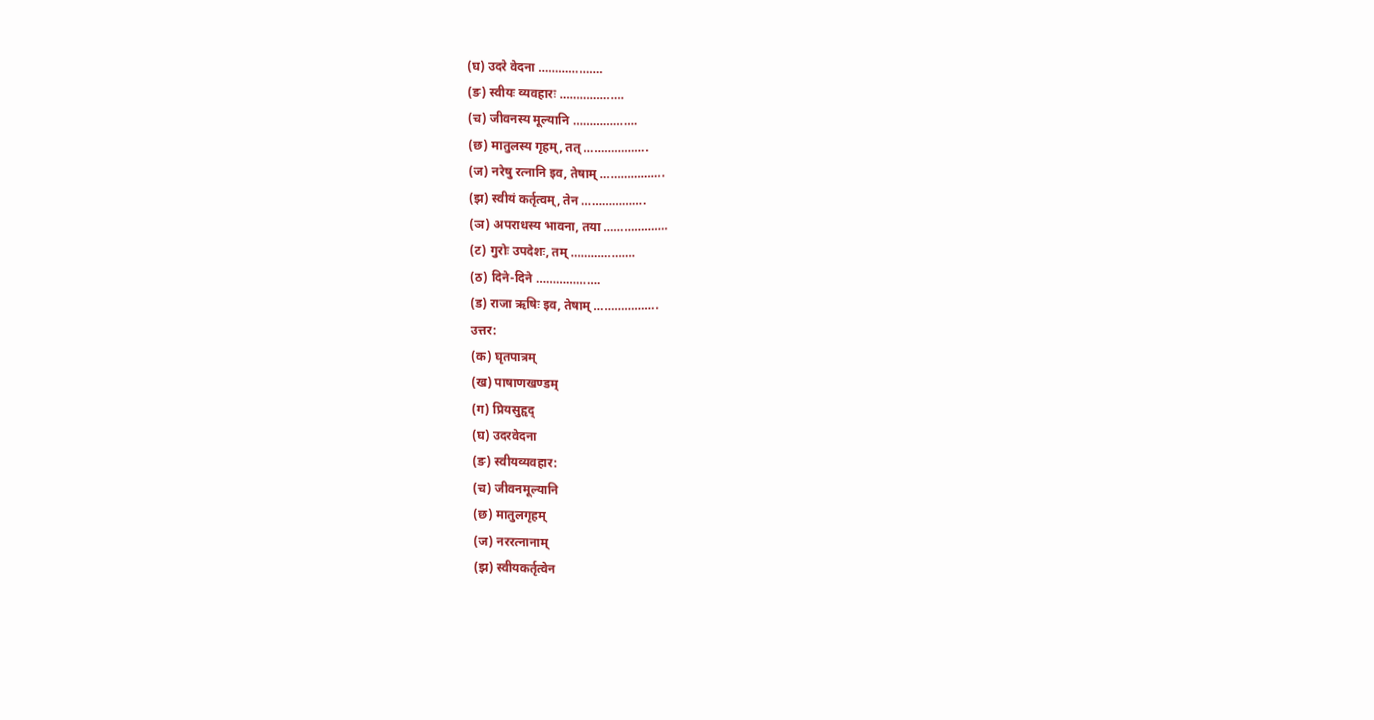(घ) उदरे वेदना ……………….
(ङ) स्वीयः व्यवहारः ……………….
(च) जीवनस्य मूल्यानि ……………….
(छ) मातुलस्य गृहम्, तत् ……………….
(ज) नरेषु रत्नानि इव, तेषाम् ……………….
(झ) स्वीयं कर्तृत्वम्, तेन ……………….
(ञ) अपराधस्य भावना, तया ……………….
(ट) गुरोः उपदेशः, तम् ……………….
(ठ) दिने-दिने ……………….
(ड) राजा ऋषिः इव, तेषाम् ……………….
उत्तर:
(क) घृतपात्रम्
(ख) पाषाणखण्डम्
(ग) प्रियसुहृद्
(घ) उदरवेदना
(ङ) स्वीयव्यवहार:
(च) जीवनमूल्यानि
(छ) मातुलगृहम्
(ज) नररत्नानाम्
(झ) स्वीयकर्तृत्वेन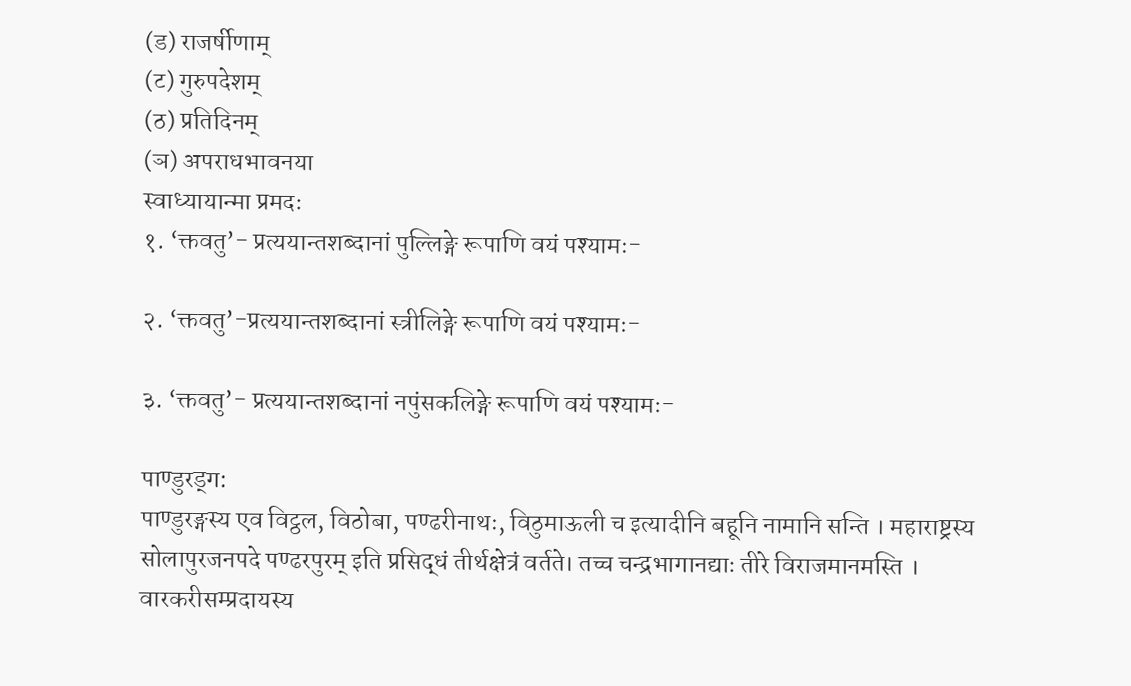(ड) राजर्षीणाम्
(ट) गुरुपदेशम्
(ठ) प्रतिदिनम्
(ञ) अपराधभावनया
स्वाध्यायान्मा प्रमदः
१. ‘क्तवतु’- प्रत्ययान्तशब्दानां पुल्लिङ्गे रूपाणि वयं पश्यामः-

२. ‘क्तवतु’-प्रत्ययान्तशब्दानां स्त्रीलिङ्गे रूपाणि वयं पश्यामः-

३. ‘क्तवतु’- प्रत्ययान्तशब्दानां नपुंसकलिङ्गे रूपाणि वयं पश्यामः-

पाण्डुरड्ग:
पाण्डुरङ्गस्य एव विट्ठल, विठोबा, पण्ढरीनाथः, विठुमाऊली च इत्यादीनि बहूनि नामानि सन्ति । महाराष्ट्रस्य सोलापुरजनपदे पण्ढरपुरम् इति प्रसिद्धं तीर्थक्षेत्रं वर्तते। तच्च चन्द्रभागानद्याः तीरे विराजमानमस्ति । वारकरीसम्प्रदायस्य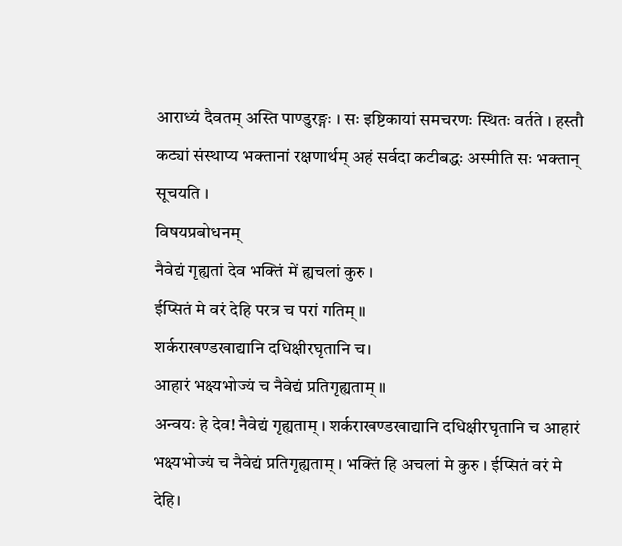आराध्यं दैवतम् अस्ति पाण्डुरङ्गः । सः इष्टिकायां समचरणः स्थितः वर्तते । हस्तौ कट्यां संस्थाप्य भक्तानां रक्षणार्थम् अहं सर्वदा कटीबद्धः अस्मीति सः भक्तान् सूचयति ।
विषयप्रबोधनम्
नैवेद्यं गृह्यतां देव भक्तिं में ह्यचलां कुरु ।
ईप्सितं मे वरं देहि परत्र च परां गतिम् ॥
शर्कराखण्डखाद्यानि दधिक्षीरघृतानि च।
आहारं भक्ष्यभोज्यं च नैवेद्यं प्रतिगृह्यताम् ॥
अन्वयः हे देव! नैवेद्यं गृह्यताम् । शर्कराखण्डखाद्यानि दधिक्षीरघृतानि च आहारं भक्ष्यभोज्यं च नैवेद्यं प्रतिगृह्यताम् । भक्तिं हि अचलां मे कुरु । ईप्सितं वरं मे देहि।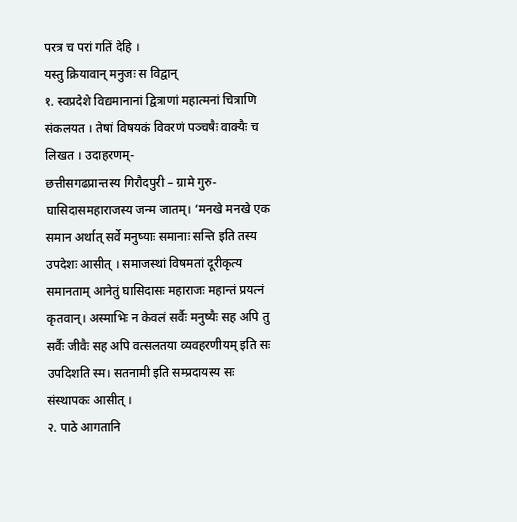परत्र च परां गतिं देहि ।
यस्तु क्रियावान् मनुजः स विद्वान्
१. स्वप्रदेशे विद्यमानानां द्वित्राणां महात्मनां चित्राणि संकलयत । तेषां विषयकं विवरणं पञ्चषैः वाक्यैः च लिखत । उदाहरणम्-
छत्तीसगढप्रान्तस्य गिरौदपुरी – ग्रामे गुरु- घासिदासमहाराजस्य जन्म जातम्। ‘मनखे मनखे एक समान अर्थात् सर्वे मनुष्याः समानाः सन्ति इति तस्य उपदेशः आसीत् । समाजस्थां विषमतां दूरीकृत्य समानताम् आनेतुं घासिदासः महाराजः महान्तं प्रयत्नं कृतवान्। अस्माभिः न केवलं सर्वैः मनुष्यैः सह अपि तु सर्वैः जीवैः सह अपि वत्सलतया व्यवहरणीयम् इति सः उपदिशति स्म। सतनामी इति सम्प्रदायस्य सः संस्थापकः आसीत् ।
२. पाठे आगतानि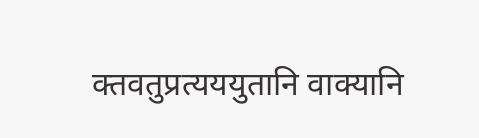क्तवतुप्रत्यययुतानि वाक्यानि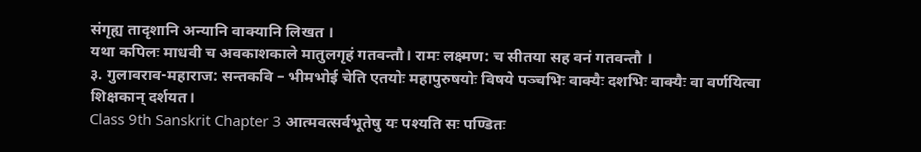संगृह्य तादृशानि अन्यानि वाक्यानि लिखत ।
यथा कपिलः माधवी च अवकाशकाले मातुलगृहं गतवन्तौ। रामः लक्ष्मण: च सीतया सह वनं गतवन्तौ ।
३. गुलावराव-महाराज: सन्तकवि – भीमभोई चेति एतयोः महापुरुषयोः विषये पञ्चभिः वाक्यैः दशभिः वाक्यैः वा वर्णयित्वा शिक्षकान् दर्शयत।
Class 9th Sanskrit Chapter 3 आत्मवत्सर्वभूतेषु यः पश्यति सः पण्डितः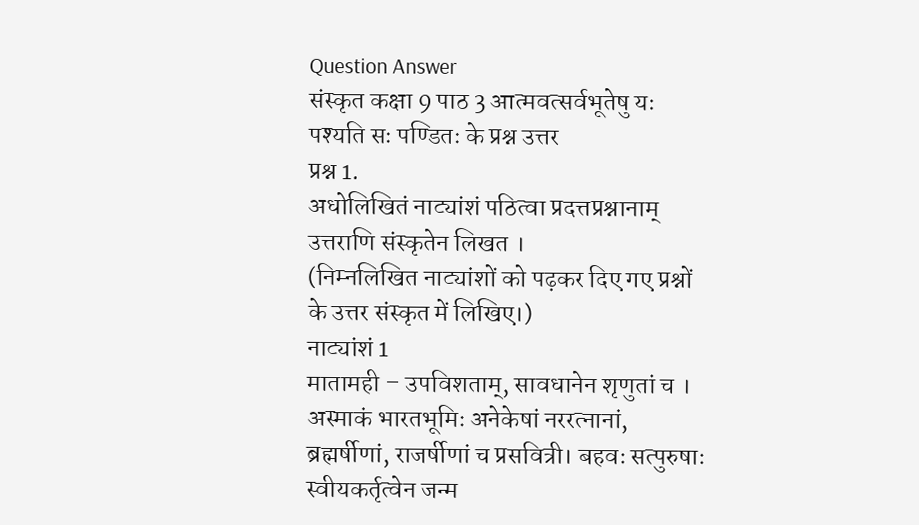Question Answer
संस्कृत कक्षा 9 पाठ 3 आत्मवत्सर्वभूतेषु यः पश्यति सः पण्डितः के प्रश्न उत्तर
प्रश्न 1.
अधोलिखितं नाट्यांशं पठित्वा प्रदत्तप्रश्नानाम् उत्तराणि संस्कृतेन लिखत ।
(निम्नलिखित नाट्यांशों को पढ़कर दिए गए प्रश्नों के उत्तर संस्कृत में लिखिए।)
नाट्यांशं 1
मातामही – उपविशताम्, सावधानेन शृणुतां च । अस्माकं भारतभूमिः अनेकेषां नररत्नानां, ब्रह्मर्षीणां, राजर्षीणां च प्रसवित्री। बहवः सत्पुरुषाः स्वीयकर्तृत्वेन जन्म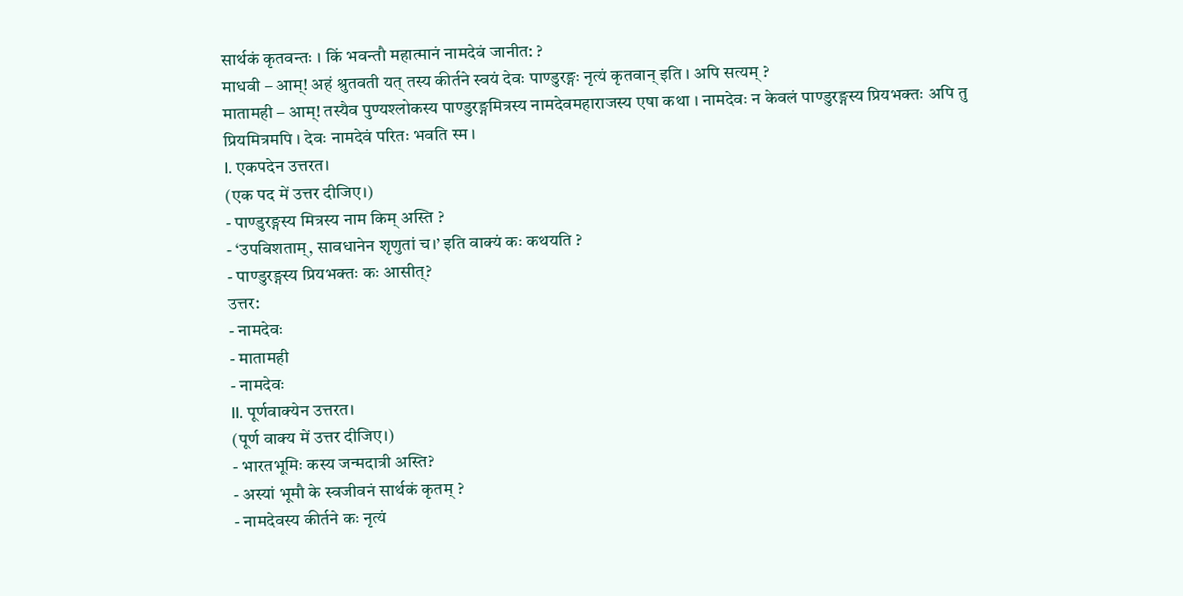सार्थकं कृतवन्तः । किं भवन्तौ महात्मानं नामदेवं जानीत: ?
माधवी – आम्! अहं श्रुतवती यत् तस्य कीर्तने स्वयं देवः पाण्डुरङ्गः नृत्यं कृतवान् इति । अपि सत्यम् ?
मातामही – आम्! तस्यैव पुण्यश्लोकस्य पाण्डुरङ्गमित्रस्य नामदेवमहाराजस्य एषा कथा । नामदेवः न केवलं पाण्डुरङ्गस्य प्रियभक्तः अपि तु प्रियमित्रमपि । देवः नामदेवं परितः भवति स्म ।
I. एकपदेन उत्तरत।
(एक पद में उत्तर दीजिए।)
- पाण्डुरङ्गस्य मित्रस्य नाम किम् अस्ति ?
- ‘उपविशताम्, सावधानेन शृणुतां च।’ इति वाक्यं कः कथयति ?
- पाण्डुरङ्गस्य प्रियभक्तः कः आसीत्?
उत्तर:
- नामदेवः
- मातामही
- नामदेवः
II. पूर्णवाक्येन उत्तरत।
(पूर्ण वाक्य में उत्तर दीजिए।)
- भारतभूमिः कस्य जन्मदात्री अस्ति?
- अस्यां भूमौ के स्वजीवनं सार्थकं कृतम् ?
- नामदेवस्य कीर्तने कः नृत्यं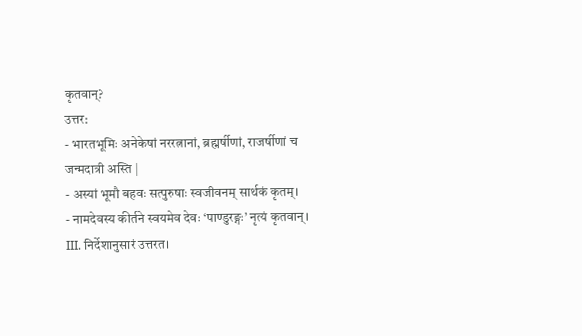कृतवान्?
उत्तर:
- भारतभूमिः अनेकेषां नररत्नानां, ब्रह्मर्षीणां, राजर्षीणां च जन्मदात्री अस्ति |
- अस्यां भूमौ बहवः सत्पुरुषाः स्वजीवनम् सार्थकं कृतम्।
- नामदेवस्य कीर्तने स्वयमेव देवः ‘पाण्डुरङ्गः’ नृत्यं कृतवान्।
III. निर्देशानुसारं उत्तरत।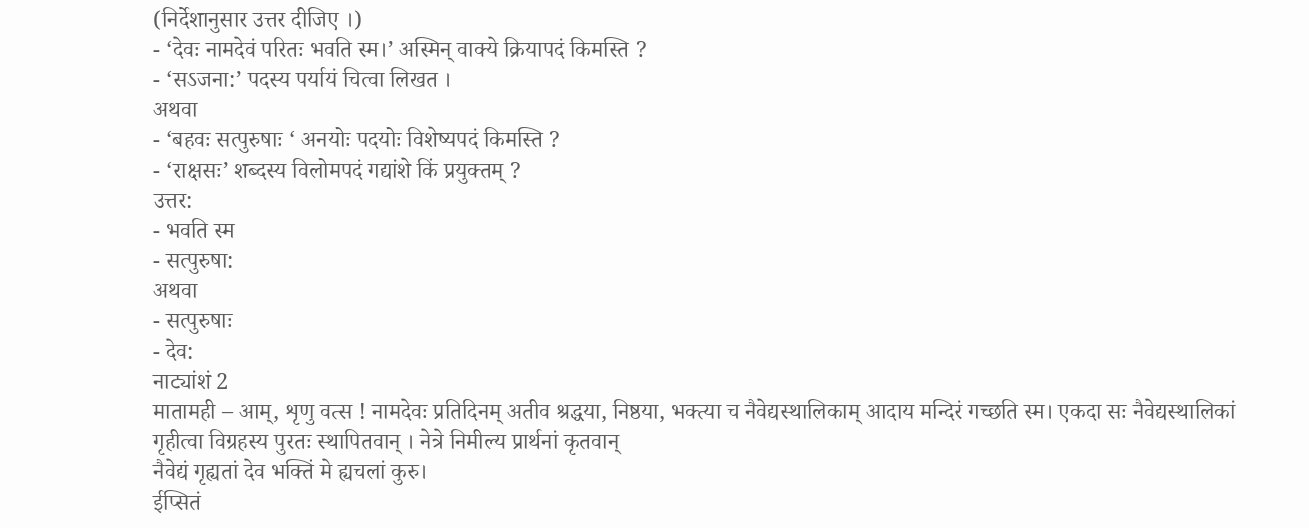(निर्देशानुसार उत्तर दीजिए ।)
- ‘देवः नामदेवं परितः भवति स्म।’ अस्मिन् वाक्ये क्रियापदं किमस्ति ?
- ‘सऽजना:’ पदस्य पर्यायं चित्वा लिखत ।
अथवा
- ‘बहवः सत्पुरुषाः ‘ अनयोः पदयोः विशेष्यपदं किमस्ति ?
- ‘राक्षसः’ शब्दस्य विलोमपदं गद्यांशे किं प्रयुक्तम् ?
उत्तर:
- भवति स्म
- सत्पुरुषा:
अथवा
- सत्पुरुषाः
- देव:
नाट्यांशं 2
मातामही – आम्, शृणु वत्स ! नामदेवः प्रतिदिनम् अतीव श्रद्धया, निष्ठया, भक्त्या च नैवेद्यस्थालिकाम् आदाय मन्दिरं गच्छति स्म। एकदा सः नैवेद्यस्थालिकां गृहीत्वा विग्रहस्य पुरतः स्थापितवान् । नेत्रे निमील्य प्रार्थनां कृतवान्
नैवेद्यं गृह्यतां देव भक्तिं मे ह्यचलां कुरु।
ईप्सितं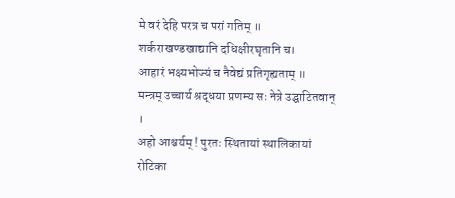मे वरं देहि परत्र च परां गतिम् ॥
शर्कराखण्डखाद्यानि दधिक्षीरघृतानि च।
आहारं भक्ष्यभोज्यं च नैवेद्यं प्रतिगृह्यताम् ॥
मन्त्रम् उच्चार्य श्रद्धया प्रणम्य सः नेत्रे उद्घाटितवान् ।
अहो आश्चर्यम् ! पुरतः स्थितायां स्थालिकायां रोटिका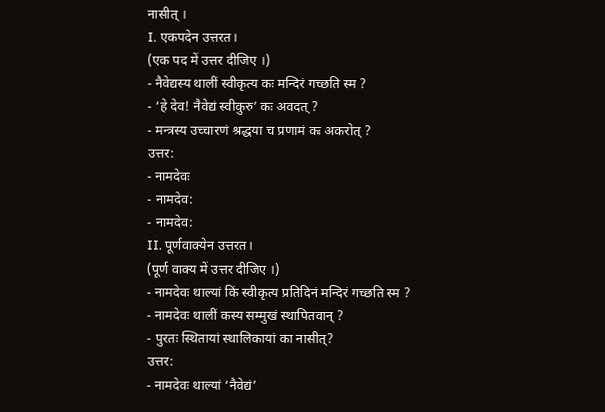नासीत् ।
I. एकपदेन उत्तरत।
(एक पद में उत्तर दीजिए ।)
- नैवेद्यस्य थालीं स्वीकृत्य कः मन्दिरं गच्छति स्म ?
- ‘हे देव! नैवेद्यं स्वीकुरु’ कः अवदत् ?
- मन्त्रस्य उच्चारणं श्रद्धया च प्रणामं कः अकरोत् ?
उत्तर:
- नामदेवः
- नामदेव:
- नामदेव:
II. पूर्णवाक्येन उत्तरत।
(पूर्ण वाक्य में उत्तर दीजिए ।)
- नामदेवः थाल्यां किं स्वीकृत्य प्रतिदिनं मन्दिरं गच्छति स्म ?
- नामदेवः थालीं कस्य सम्मुखं स्थापितवान् ?
- पुरतः स्थितायां स्थालिकायां का नासीत्?
उत्तर:
- नामदेवः थाल्यां ‘नैवेद्यं’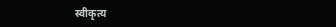स्वीकृत्य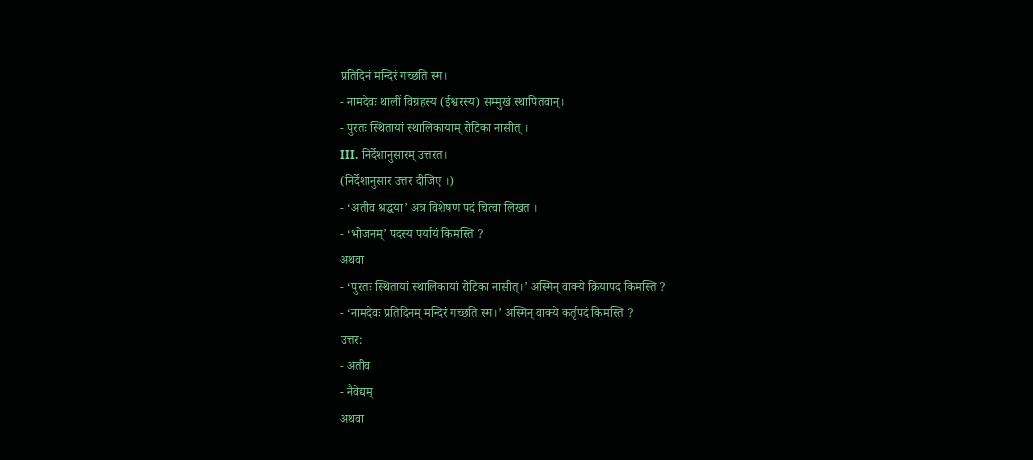प्रतिदिनं मन्दिरं गच्छति स्म।
- नामदेवः थालीं विग्रहस्य (ईश्वरस्य) सम्मुखं स्थापितवान्।
- पुरतः स्थितायां स्थालिकायाम् रोटिका नासीत् ।
III. निर्देशानुसारम् उत्तरत।
(निर्देशानुसार उत्तर दीजिए ।)
- ‘अतीव श्रद्धया’ अत्र विशेषण पदं चित्वा लिखत ।
- ‘भोजनम्’ पदस्य पर्यायं किमस्ति ?
अथवा
- ‘पुरतः स्थितायां स्थालिकायां रोटिका नासीत्।’ अस्मिन् वाक्ये क्रियापद किमस्ति ?
- ‘नामदेवः प्रतिदिनम् मन्दिरं गच्छति स्म।’ अस्मिन् वाक्ये कर्तृपदं किमस्ति ?
उत्तर:
- अतीव
- नैवेद्यम्
अथवा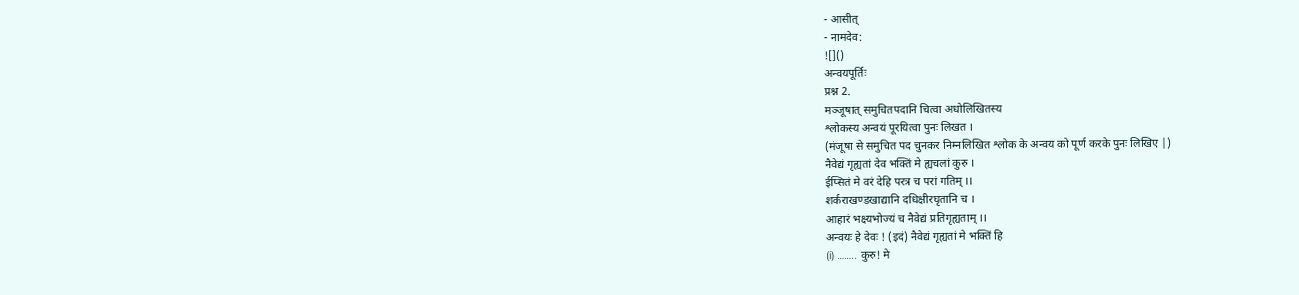- आसीत्
- नामदेव:
![]()
अन्वयपूर्तिः
प्रश्न 2.
मञ्जूषात् समुचितपदानि चित्वा अधोलिखितस्य
श्लोकस्य अन्वयं पूरयित्वा पुनः लिखत ।
(मंजूषा से समुचित पद चुनकर निम्नलिखित श्लोक के अन्वय को पूर्ण करके पुनः लिखिए |)
नैवेद्यं गृह्यतां देव भक्तिं मे ह्यचलां कुरु ।
ईप्सितं मे वरं देहि परत्र च परां गतिम् ।।
शर्कराखण्डखाद्यानि दधिक्षीरघृतानि च ।
आहारं भक्ष्यभोज्यं च नैवेद्यं प्रतिगृह्यताम् ।।
अन्वयः हे देवः ! (इदं) नैवेद्यं गृह्यतां मे भक्तिं हि
(i) …….. कुरु! मे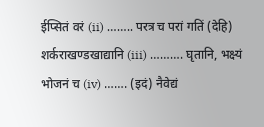ईप्सितं वरं (ii) …….. परत्र च परां गतिं (देहि) शर्कराखण्डखाद्यानि (iii) ………. घृतानि, भक्ष्यं भोजनं च (iv) ……. (इदं) नैवेद्यं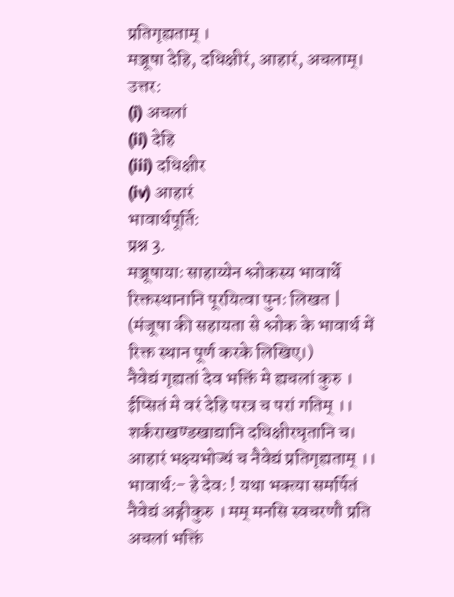प्रतिगृह्यताम् ।
मञ्जूषा देहि, दधिक्षीरं, आहारं, अचलाम्।
उत्तर:
(i) अचलां
(ii) देहि
(iii) दधिक्षीर
(iv) आहारं
भावार्थपूर्ति:
प्रश्न 3.
मञ्जूषायाः साहाय्येन श्लोकस्य भावार्थे रिक्तस्थानानि पूरयित्वा पुनः लिखत |
(मंजूषा की सहायता से श्लोक के भावार्थ में रिक्त स्थान पूर्ण करके लिखिए।)
नैवेद्यं गृह्यतां देव भक्तिं मे ह्यचलां कुरु ।
ईप्सितं मे वरं देहि परत्र च परां गतिम् ।।
शर्कराखण्डखाद्यानि दधिक्षीरघृतानि च।
आहारं भक्ष्यभोज्यं च नैवेद्यं प्रतिगृह्यताम् ।।
भावार्थ:- हे देवः ! यथा भक्त्या समर्पितं नैवेद्यं अङ्गीकुरु । मम् मनसि स्वचरणौ प्रति अचलां भक्तिं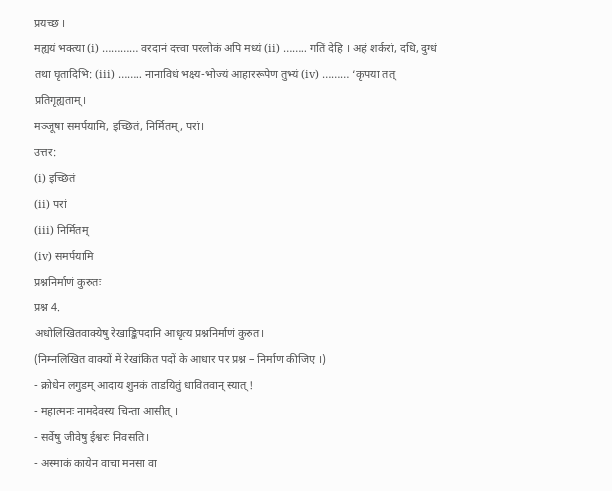प्रयच्छ ।
मह्ययं भक्त्या (i) ………… वरदानं दत्त्वा परलोकं अपि मध्यं (ii) …….. गतिं देहि । अहं शर्करां, दधि, दुग्धं तथा घृतादिभि: (iii) …….. नानाविधं भक्ष्य-भोज्यं आहाररूपेण तुभ्यं (iv) ……… ‘कृपया तत् प्रतिगृह्यताम्।
मञ्जूषा समर्पयामि, इच्छितं, निर्मितम्, परां।
उत्तर:
(i) इच्छितं
(ii) परां
(iii) निर्मितम्
(iv) समर्पयामि
प्रश्ननिर्माणं कुरुतः
प्रश्न 4.
अधोलिखितवाक्येषु रेखाङ्किपदानि आधृत्य प्रश्ननिर्माणं कुरुत।
(निम्नलिखित वाक्यों में रेखांकित पदों के आधार पर प्रश्न – निर्माण कीजिए ।)
- क्रोधेन लगुडम् आदाय शुनकं ताडयितुं धावितवान् स्यात् !
- महात्मनः नामदेवस्य चिन्ता आसीत् ।
- सर्वेषु जीवेषु ईश्वरः निवसति।
- अस्माकं कायेन वाचा मनसा वा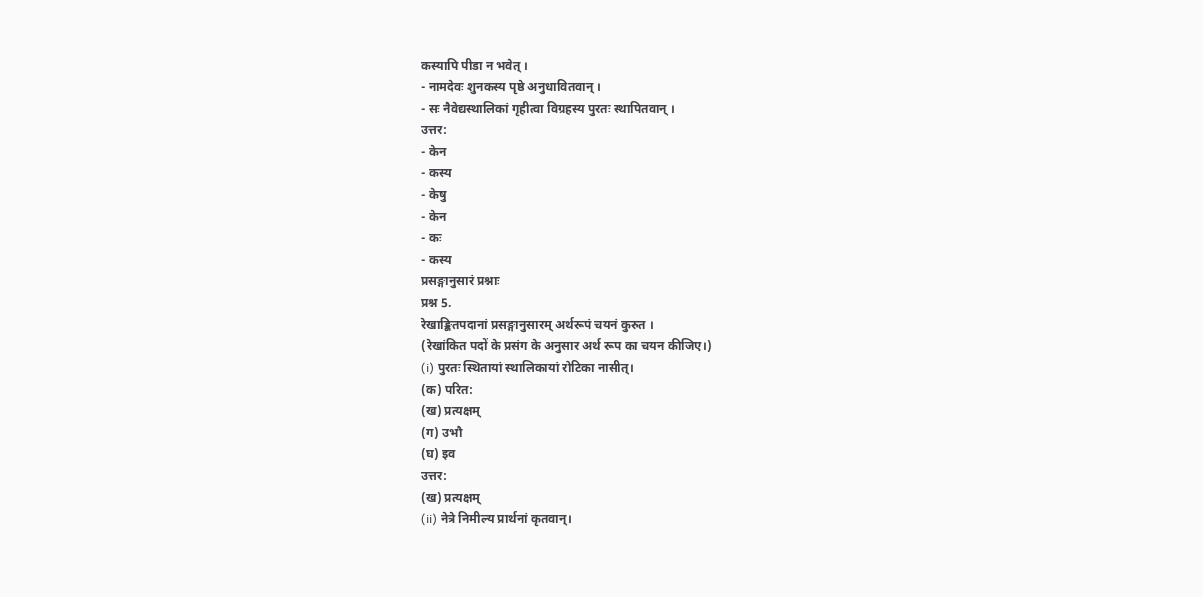कस्यापि पीडा न भवेत् ।
- नामदेवः शुनकस्य पृष्ठे अनुधावितवान् ।
- सः नैवेद्यस्थालिकां गृहीत्वा विग्रहस्य पुरतः स्थापितवान् ।
उत्तर:
- केन
- कस्य
- केषु
- केन
- कः
- कस्य
प्रसङ्गानुसारं प्रश्नाः
प्रश्न 5.
रेखाङ्कितपदानां प्रसङ्गानुसारम् अर्थरूपं चयनं कुरुत ।
(रेखांकित पदों के प्रसंग के अनुसार अर्थ रूप का चयन कीजिए।)
(i) पुरतः स्थितायां स्थालिकायां रोटिका नासीत्।
(क) परित:
(ख) प्रत्यक्षम्
(ग) उभौ
(घ) इव
उत्तर:
(ख) प्रत्यक्षम्
(ii) नेत्रे निमील्य प्रार्थनां कृतवान्।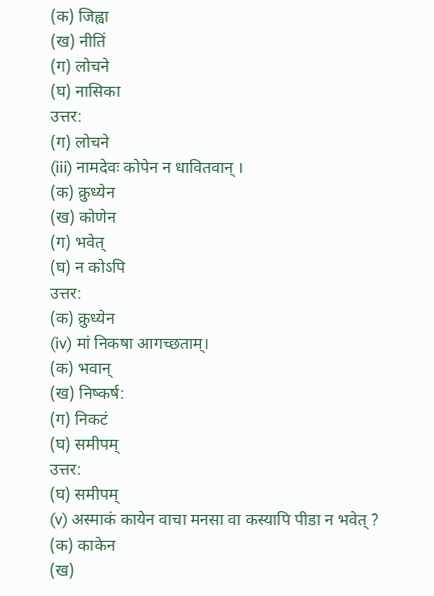(क) जिह्वा
(ख) नीतिं
(ग) लोचने
(घ) नासिका
उत्तर:
(ग) लोचने
(iii) नामदेवः कोपेन न धावितवान् ।
(क) क्रुध्येन
(ख) कोणेन
(ग) भवेत्
(घ) न कोऽपि
उत्तर:
(क) क्रुध्येन
(iv) मां निकषा आगच्छताम्।
(क) भवान्
(ख) निष्कर्ष:
(ग) निकटं
(घ) समीपम्
उत्तर:
(घ) समीपम्
(v) अस्माकं कायेन वाचा मनसा वा कस्यापि पीडा न भवेत् ?
(क) काकेन
(ख)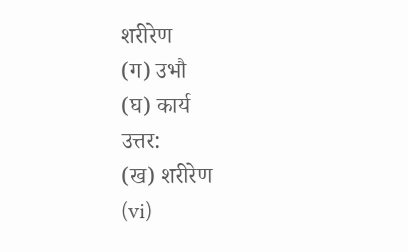शरीरेण
(ग) उभौ
(घ) कार्य
उत्तर:
(ख) शरीरेण
(vi)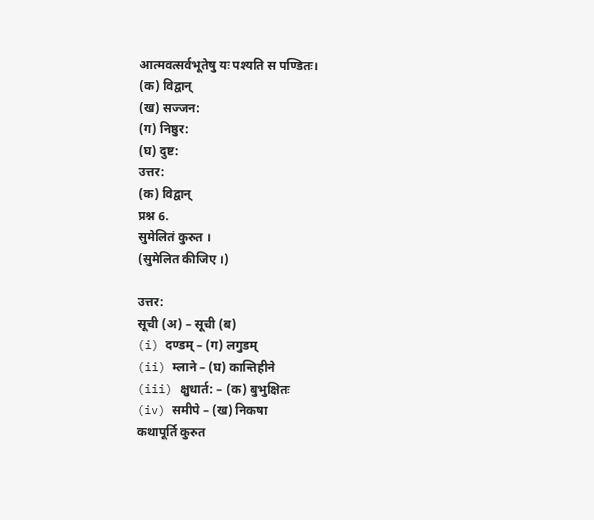आत्मवत्सर्वभूतेषु यः पश्यति स पण्डितः।
(क) विद्वान्
(ख) सज्जन:
(ग) निष्ठुर:
(घ) दुष्ट:
उत्तर:
(क) विद्वान्
प्रश्न 6.
सुमेलितं कुरुत ।
(सुमेलित कीजिए ।)

उत्तर:
सूची (अ) – सूची (ब)
(i) दण्डम् – (ग) लगुडम्
(ii) म्लाने – (घ) कान्तिहीने
(iii) क्षुधार्त: – (क) बुभुक्षितः
(iv) समीपे – (ख) निकषा
कथापूर्ति कुरुत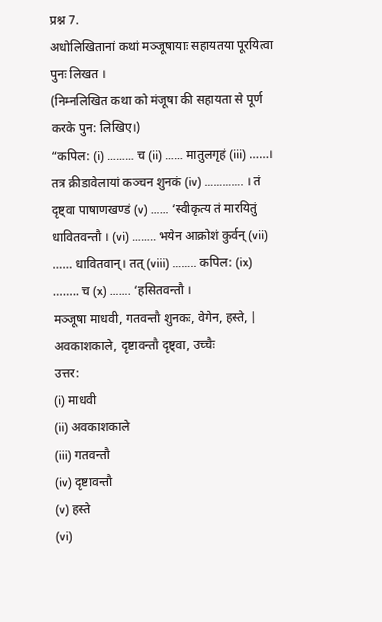प्रश्न 7.
अधोलिखितानां कथां मञ्जूषायाः सहायतया पूरयित्वा पुनः लिखत ।
(निम्नलिखित कथा को मंजूषा की सहायता से पूर्ण करके पुन: लिखिए।)
“कपिल: (i) ……… च (ii) …… मातुलगृहं (iii) ……। तत्र क्रीडावेलायां कञ्चन शुनकं (iv) …………. । तं दृष्ट्वा पाषाणखण्डं (v) …… ‘स्वीकृत्य तं मारयितुं धावितवन्तौ । (vi) …….. भयेन आक्रोशं कुर्वन् (vii) …… धावितवान्। तत् (viii) …….. कपिल: (ix) …….. च (x) ……. ‘हसितवन्तौ ।
मञ्जूषा माधवी, गतवन्तौ शुनकः, वेगेन, हस्ते, | अवकाशकाले, दृष्टावन्तौ दृष्ट्वा, उच्चैः
उत्तर:
(i) माधवी
(ii) अवकाशकाले
(iii) गतवन्तौ
(iv) दृष्टावन्तौ
(v) हस्ते
(vi)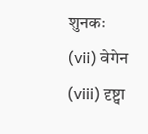शुनकः
(vii) वेगेन
(viii) दृष्ट्वा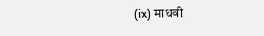(ix) माधवी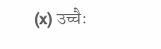(x) उच्चैः